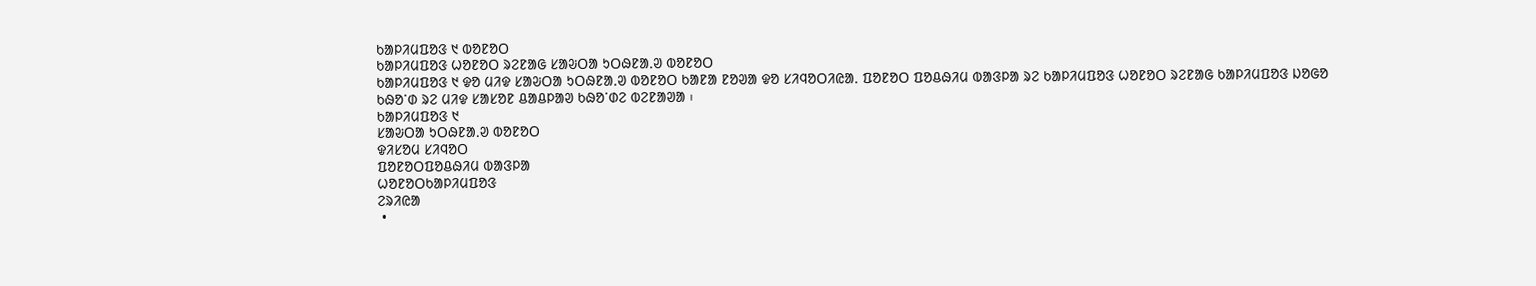ᱠᱟᱞᱤᱢᱯᱚᱝ ᱑ ᱵᱚᱱᱚᱛ
ᱠᱟᱞᱤᱢᱯᱚᱝ ᱦᱚᱱᱚᱛ ᱨᱮᱱᱟᱜ ᱥᱟᱶᱛᱟ ᱩᱛᱷᱱᱟᱹᱣ ᱵᱚᱱᱚᱛ
ᱠᱟᱞᱤᱢᱯᱚᱝ ᱑ ᱫᱚ ᱢᱤᱫ ᱥᱟᱶᱛᱟ ᱩᱛᱷᱱᱟᱹᱣ ᱵᱚᱱᱚᱛ ᱠᱟᱱᱟ ᱱᱚᱣᱟ ᱫᱚ ᱥᱤᱧᱚᱛᱤᱭᱟᱹ ᱯᱚᱱᱚᱛ ᱯᱚᱪᱷᱤᱢ ᱵᱟᱝᱞᱟ ᱨᱮ ᱠᱟᱞᱤᱢᱯᱚᱝ ᱦᱚᱱᱚᱛ ᱨᱮᱱᱟᱜ ᱠᱟᱞᱤᱢᱯᱚᱝ ᱡᱚᱜᱚ ᱠᱷᱚᱸᱰ ᱨᱮ ᱢᱤᱫ ᱥᱟᱥᱚᱱ ᱪᱟᱪᱞᱟᱣ ᱠᱷᱚᱸᱰᱮ ᱵᱮᱱᱟᱣᱟ ᱾
ᱠᱟᱞᱤᱢᱯᱚᱝ ᱑
ᱥᱟᱶᱛᱟ ᱩᱛᱷᱱᱟᱹᱣ ᱵᱚᱱᱚᱛ
ᱫᱤᱥᱚᱢ ᱥᱤᱧᱚᱛ
ᱯᱚᱱᱚᱛᱯᱚᱪᱷᱤᱢ ᱵᱟᱝᱞᱟ
ᱦᱚᱱᱚᱛᱠᱟᱞᱤᱢᱯᱚᱝ
ᱮᱨᱤᱭᱟ
 •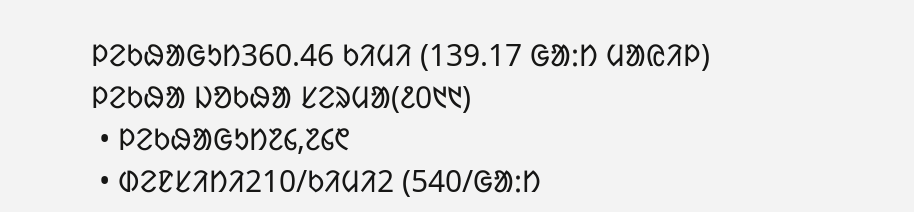ᱞᱮᱠᱷᱟᱜᱩᱴ360.46 ᱠᱤᱢᱤ (139.17 ᱜᱟᱺᱴ ᱢᱟᱭᱤᱞ)
ᱞᱮᱠᱷᱟ ᱡᱚᱠᱷᱟ ᱥᱮᱨᱢᱟ(᱒᱐᱑᱑)
 • ᱞᱮᱠᱷᱟᱜᱩᱴ᱗᱔,᱗᱔᱖
 • ᱰᱮᱱᱥᱤᱴᱤ210/ᱠᱤᱢᱤ2 (540/ᱜᱟᱺᱴ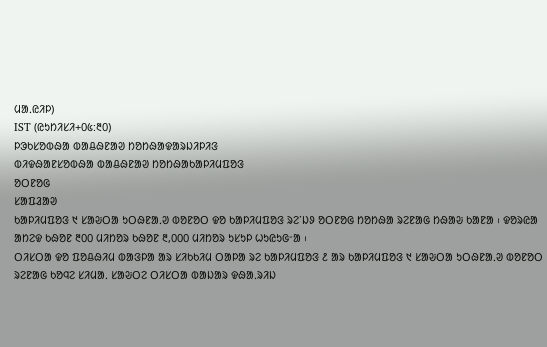ᱢᱟᱹᱭᱤᱞ)
IST (ᱭᱩᱴᱤᱥᱤ+᱐᱕:᱓᱐)
ᱞᱳᱠᱥᱚᱵᱷᱟ ᱵᱟᱪᱷᱱᱟᱣ ᱴᱚᱴᱷᱟᱫᱟᱨᱡᱤᱞᱤᱝ
ᱵᱤᱫᱷᱟᱱᱥᱚᱵᱷᱟ ᱵᱟᱪᱷᱱᱟᱣ ᱴᱚᱴᱷᱟᱠᱟᱞᱤᱢᱯᱚᱝ
ᱚᱛᱱᱚᱜ
ᱥᱟᱯᱲᱟᱣ
ᱠᱟᱞᱤᱢᱯᱚᱝ ᱑ ᱥᱟᱶᱛᱟ ᱩᱛᱷᱱᱟᱹᱣ ᱵᱚᱱᱚᱛ ᱫᱚ ᱠᱟᱞᱤᱢᱯᱚᱝ ᱨᱮᱸᱡᱽ ᱚᱛᱱᱚᱜ ᱴᱚᱴᱷᱟ ᱨᱮᱱᱟᱜ ᱴᱷᱟᱶ ᱠᱟᱱᱟ ᱾ ᱫᱚᱨᱭᱟ ᱟᱴᱮᱫ ᱠᱷᱚᱱ ᱓᱐᱐ ᱢᱤᱴᱚᱨ ᱠᱷᱚᱱ ᱓,᱐᱐᱐ ᱢᱤᱴᱚᱨ ᱩᱥᱩᱞ ᱦᱩᱭᱩᱜᱼᱟ ᱾
ᱛᱤᱥᱛᱟ ᱫᱚ ᱯᱚᱪᱷᱤᱢ ᱵᱟᱝᱞᱟ ᱟᱨ ᱥᱤᱠᱠᱤᱢ ᱛᱟᱞᱟ ᱨᱮ ᱠᱟᱞᱤᱢᱯᱚᱝ ᱒ ᱟᱨ ᱠᱟᱞᱤᱢᱯᱚᱝ ᱑ ᱥᱟᱶᱛᱟ ᱩᱛᱷᱱᱟᱹᱣ ᱵᱚᱱᱚᱛ ᱨᱮᱱᱟᱜ ᱠᱚᱧᱮ ᱥᱤᱢᱟᱹ ᱥᱟᱶᱛᱮ ᱛᱤᱥᱛᱟ ᱵᱟᱡᱟᱨ ᱫᱷᱟᱹᱨᱤᱡ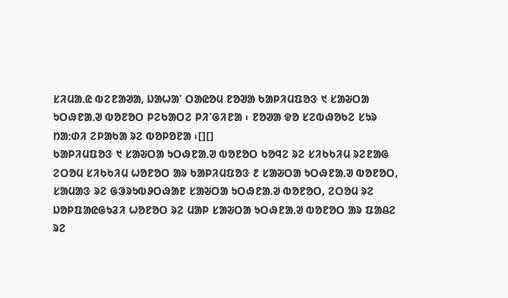ᱥᱤᱢᱟᱹᱭ ᱵᱮᱱᱟᱣᱟ, ᱡᱟᱦᱟᱸ ᱛᱟᱭᱚᱢ ᱱᱚᱣᱟ ᱠᱟᱞᱤᱢᱯᱚᱝ ᱑ ᱥᱟᱶᱛᱟ ᱩᱛᱷᱱᱟᱹᱣ ᱵᱚᱱᱚᱛ ᱞᱮᱠᱟᱛᱮ ᱞᱤᱸᱜᱤᱱᱟ ᱾ ᱱᱚᱣᱟ ᱫᱚ ᱥᱮᱵᱷᱚᱠᱮ ᱥᱩᱨ ᱴᱟᱺᱰᱤ ᱮᱞᱟᱠᱟ ᱨᱮ ᱵᱚᱞᱚᱱᱟ ᱾[][]
ᱠᱟᱞᱤᱢᱯᱚᱝ ᱑ ᱥᱟᱶᱛᱟ ᱩᱛᱷᱱᱟᱹᱣ ᱵᱚᱱᱚᱛ ᱠᱚᱧᱮ ᱨᱮ ᱥᱤᱠᱠᱤᱢ ᱨᱮᱱᱟᱜ ᱮᱛᱚᱢ ᱥᱤᱠᱠᱤᱢ ᱦᱚᱱᱚᱛ ᱟᱨ ᱠᱟᱞᱤᱢᱯᱚᱝ ᱒ ᱥᱟᱶᱛᱟ ᱩᱛᱷᱱᱟᱹᱣ ᱵᱚᱱᱚᱛ, ᱥᱟᱢᱟᱝ ᱨᱮ ᱜᱳᱨᱩᱵᱽᱛᱷᱟᱱ ᱥᱟᱶᱛᱟ ᱩᱛᱷᱱᱟᱹᱣ ᱵᱚᱱᱚᱛ, ᱮᱛᱚᱢ ᱨᱮ ᱡᱚᱞᱯᱟᱭᱜᱩᱲᱤ ᱦᱚᱱᱚᱛ ᱨᱮ ᱢᱟᱞ ᱥᱟᱶᱛᱟ ᱩᱛᱷᱱᱟᱹᱣ ᱵᱚᱱᱚᱛ ᱟᱨ ᱯᱟᱪᱮ ᱨᱮ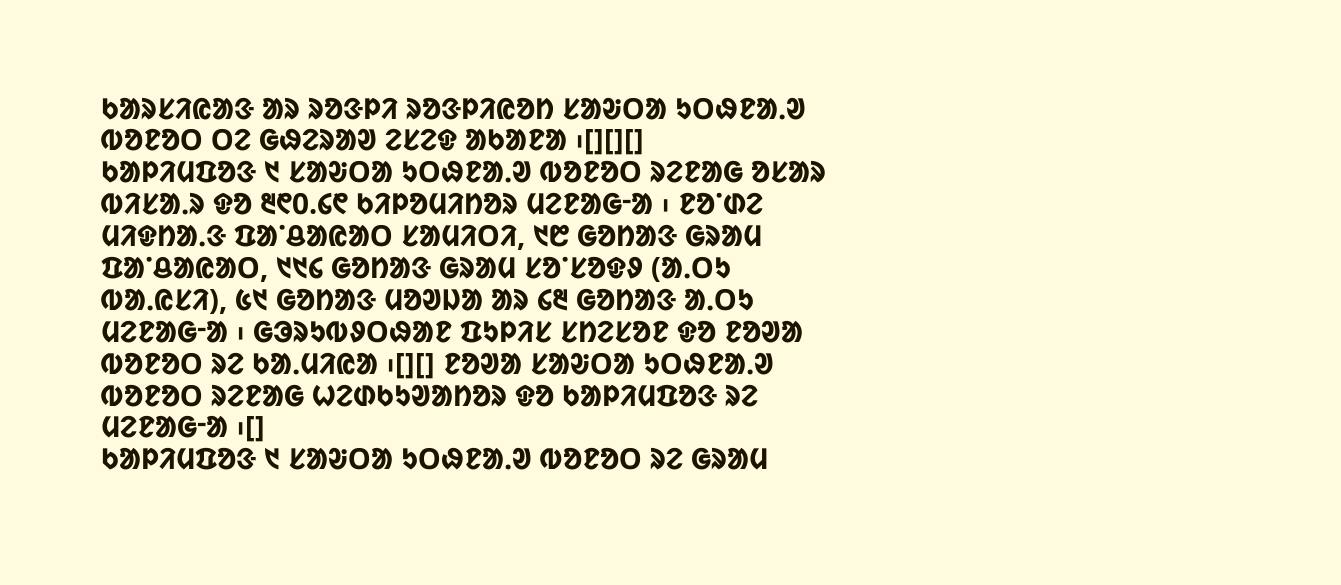ᱠᱟᱨᱥᱤᱭᱟᱝ ᱟᱨ ᱨᱚᱝᱞᱤ ᱨᱚᱝᱞᱤᱭᱚᱴ ᱥᱟᱶᱛᱟ ᱩᱛᱷᱱᱟᱹᱣ ᱵᱚᱱᱚᱛ ᱛᱮ ᱜᱷᱮᱨᱟᱣ ᱮᱥᱮᱫ ᱟᱠᱟᱱᱟ ᱾[][][]
ᱠᱟᱞᱤᱢᱯᱚᱝ ᱑ ᱥᱟᱶᱛᱟ ᱩᱛᱷᱱᱟᱹᱣ ᱵᱚᱱᱚᱛ ᱨᱮᱱᱟᱜ ᱚᱥᱟᱨ ᱵᱤᱥᱟᱹᱨ ᱫᱚ ᱓᱖᱐.᱔᱖ ᱠᱤᱞᱚᱢᱤᱴᱚᱨ ᱢᱮᱱᱟᱜᱼᱟ ᱾ ᱱᱚᱸᱰᱮ ᱢᱤᱫᱴᱟᱹᱝ ᱯᱟᱸᱪᱟᱭᱟᱛ ᱥᱟᱢᱤᱛᱤ, ᱑᱘ ᱜᱚᱴᱟᱝ ᱜᱨᱟᱢ ᱯᱟᱸᱪᱟᱭᱟᱛ, ᱑᱑᱔ ᱜᱚᱴᱟᱝ ᱜᱨᱟᱢ ᱥᱚᱸᱥᱚᱫᱽ (ᱟᱹᱛᱩ ᱵᱟᱹᱭᱥᱤ), ᱕᱑ ᱜᱚᱴᱟᱝ ᱢᱚᱣᱡᱟ ᱟᱨ ᱔᱓ ᱜᱚᱴᱟᱝ ᱟᱹᱛᱩ ᱢᱮᱱᱟᱜᱼᱟ ᱾ ᱜᱳᱨᱩᱵᱽᱛᱷᱟᱱ ᱯᱩᱞᱤᱥ ᱥᱴᱮᱥᱚᱱ ᱫᱚ ᱱᱚᱣᱟ ᱵᱚᱱᱚᱛ ᱨᱮ ᱠᱟᱹᱢᱤᱭᱟ ᱾[][] ᱱᱚᱣᱟ ᱥᱟᱶᱛᱟ ᱩᱛᱷᱱᱟᱹᱣ ᱵᱚᱱᱚᱛ ᱨᱮᱱᱟᱜ ᱦᱮᱰᱠᱩᱣᱟᱴᱚᱨ ᱫᱚ ᱠᱟᱞᱤᱢᱯᱚᱝ ᱨᱮ ᱢᱮᱱᱟᱜᱼᱟ ᱾[]
ᱠᱟᱞᱤᱢᱯᱚᱝ ᱑ ᱥᱟᱶᱛᱟ ᱩᱛᱷᱱᱟᱹᱣ ᱵᱚᱱᱚᱛ ᱨᱮ ᱜᱨᱟᱢ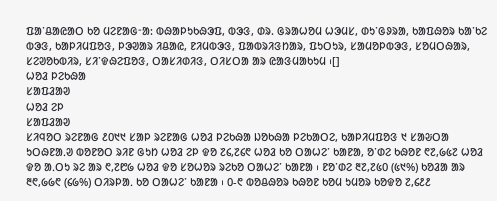ᱯᱟᱸᱪᱟᱭᱟᱛ ᱠᱚ ᱢᱮᱱᱟᱜᱼᱟ: ᱵᱷᱟᱞᱩᱠᱷᱳᱯ, ᱵᱳᱝ, ᱰᱨ. ᱜᱨᱟᱦᱚᱢ ᱦᱳᱢᱥ, ᱰᱩᱸᱜᱽᱨᱟ, ᱠᱟᱯᱷᱚᱨ ᱠᱟᱸᱠᱮ ᱵᱳᱝ, ᱠᱟᱞᱤᱢᱯᱚᱝ, ᱞᱳᱣᱟᱨ ᱤᱪᱟᱭ, ᱱᱤᱢᱵᱳᱝ, ᱯᱟᱵᱨᱤᱝᱴᱟᱨ, ᱯᱩᱛᱩᱨ, ᱥᱟᱢᱚᱞᱵᱳᱝ, ᱥᱚᱢᱛᱷᱟᱨ, ᱥᱮᱣᱚᱠᱵᱤᱨ, ᱥᱤᱸᱫᱷᱮᱯᱚᱝ, ᱛᱟᱥᱤᱰᱤᱝ, ᱛᱤᱥᱛᱟ ᱟᱨ ᱭᱟᱝᱢᱟᱠᱩᱢ ᱾[]
ᱦᱚᱲ ᱞᱮᱠᱷᱟ
ᱥᱟᱯᱲᱟᱣ
ᱦᱚᱲ ᱮᱞ
ᱥᱟᱯᱲᱟᱣ
ᱥᱤᱧᱚᱛ ᱨᱮᱱᱟᱜ ᱒᱐᱑᱑ ᱥᱟᱞ ᱨᱮᱱᱟᱜ ᱦᱚᱲ ᱞᱮᱠᱷᱟ ᱡᱚᱠᱷᱟ ᱞᱮᱠᱟᱛᱮ, ᱠᱟᱞᱤᱢᱯᱚᱝ ᱑ ᱥᱟᱶᱛᱟ ᱩᱛᱷᱱᱟᱹᱣ ᱵᱚᱱᱚᱛ ᱨᱤᱱ ᱜᱩᱴ ᱦᱚᱲ ᱮᱞ ᱫᱚ ᱗᱔,᱗᱔᱖ ᱦᱚᱲ ᱠᱚ ᱛᱟᱦᱮᱸ ᱠᱟᱱᱟ, ᱚᱸᱰᱮ ᱠᱷᱚᱱ ᱖᱗,᱙᱕᱗ ᱦᱚᱲ ᱫᱚ ᱟᱹᱛᱩ ᱨᱮ ᱟᱨ ᱖,᱗᱘᱙ ᱦᱚᱲ ᱫᱚ ᱥᱚᱦᱚᱨ ᱨᱮᱠᱚ ᱛᱟᱦᱮᱸ ᱠᱟᱱᱟ ᱾ ᱱᱚᱸᱰᱮ ᱓᱗,᱗᱕᱐ (᱕᱑%) ᱠᱚᱲᱟ ᱟᱨ ᱓᱖,᱙᱙᱖ (᱔᱙%) ᱛᱤᱨᱞᱟᱹ ᱠᱚ ᱛᱟᱦᱮᱸ ᱠᱟᱱᱟ ᱾ ᱐-᱖ ᱵᱚᱪᱷᱚᱨ ᱠᱷᱚᱱ ᱠᱚᱢ ᱩᱢᱚᱨ ᱠᱚᱫᱚ ᱗,᱔᱒᱒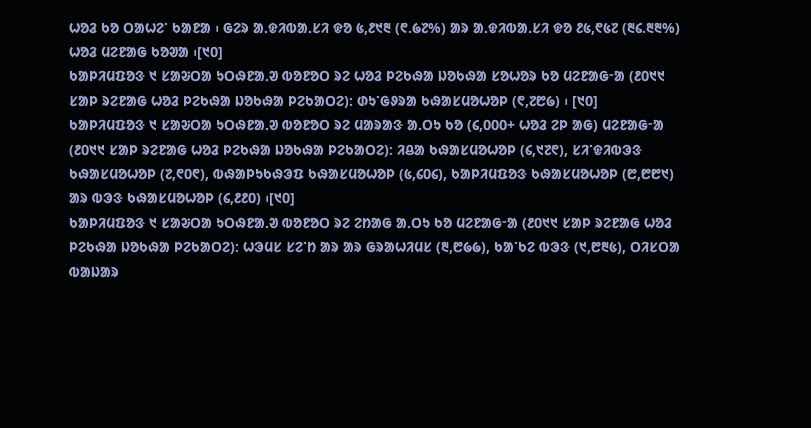ᱦᱚᱲ ᱠᱚ ᱛᱟᱦᱮᱸ ᱠᱟᱱᱟ ᱾ ᱜᱮᱨ ᱟᱹᱫᱤᱵᱟᱹᱥᱤ ᱫᱚ ᱕,᱒᱑᱓ (᱖.᱙᱗%) ᱟᱨ ᱟᱹᱫᱤᱵᱟᱹᱥᱤ ᱫᱚ ᱒᱕,᱖᱕᱗ (᱓᱔.᱓᱓%) ᱦᱚᱲ ᱢᱮᱱᱟᱜ ᱠᱚᱣᱟ ᱾[᱑᱐]
ᱠᱟᱞᱤᱢᱯᱚᱝ ᱑ ᱥᱟᱶᱛᱟ ᱩᱛᱷᱱᱟᱹᱣ ᱵᱚᱱᱚᱛ ᱨᱮ ᱦᱚᱲ ᱞᱮᱠᱷᱟ ᱡᱚᱠᱷᱟ ᱥᱚᱦᱚᱨ ᱠᱚ ᱢᱮᱱᱟᱜᱼᱟ (᱒᱐᱑᱑ ᱥᱟᱞ ᱨᱮᱱᱟᱜ ᱦᱚᱲ ᱞᱮᱠᱷᱟ ᱡᱚᱠᱷᱟ ᱞᱮᱠᱟᱛᱮ): ᱰᱩᱸᱜᱽᱨᱟ ᱠᱷᱟᱥᱢᱚᱦᱚᱞ (᱖,᱗᱘᱙) ᱾ [᱑᱐]
ᱠᱟᱞᱤᱢᱯᱚᱝ ᱑ ᱥᱟᱶᱛᱟ ᱩᱛᱷᱱᱟᱹᱣ ᱵᱚᱱᱚᱛ ᱨᱮ ᱢᱟᱨᱟᱝ ᱟᱹᱛᱩ ᱠᱚ (᱔,᱐᱐᱐+ ᱦᱚᱲ ᱮᱞ ᱟᱜ) ᱢᱮᱱᱟᱜᱼᱟ (᱒᱐᱑᱑ ᱥᱟᱞ ᱨᱮᱱᱟᱜ ᱦᱚᱲ ᱞᱮᱠᱷᱟ ᱡᱚᱠᱷᱟ ᱞᱮᱠᱟᱛᱮ): ᱤᱪᱟ ᱠᱷᱟᱥᱢᱚᱦᱚᱞ (᱔,᱑᱗᱖), ᱥᱤᱸᱫᱤᱵᱳᱝ ᱠᱷᱟᱥᱢᱚᱦᱚᱞ (᱗,᱖᱐᱖), ᱵᱷᱟᱞᱩᱠᱷᱳᱯ ᱠᱷᱟᱥᱢᱚᱦᱚᱞ (᱕,᱔᱐᱔), ᱠᱟᱞᱤᱢᱯᱚᱝ ᱠᱷᱟᱥᱢᱚᱦᱚᱞ (᱘,᱘᱘᱑) ᱟᱨ ᱵᱳᱝ ᱠᱷᱟᱥᱢᱚᱦᱚᱞ (᱔,᱒᱒᱐) ᱾[᱑᱐]
ᱠᱟᱞᱤᱢᱯᱚᱝ ᱑ ᱥᱟᱶᱛᱟ ᱩᱛᱷᱱᱟᱹᱣ ᱵᱚᱱᱚᱛ ᱨᱮ ᱮᱴᱟᱜ ᱟᱹᱛᱩ ᱠᱚ ᱢᱮᱱᱟᱜᱼᱟ (᱒᱐᱑᱑ ᱥᱟᱞ ᱨᱮᱱᱟᱜ ᱦᱚᱲ ᱞᱮᱠᱷᱟ ᱡᱚᱠᱷᱟ ᱞᱮᱠᱟᱛᱮ): ᱦᱳᱢᱥ ᱥᱮᱸᱴ ᱟᱨ ᱟᱨ ᱜᱨᱟᱦᱤᱢᱥ (᱓,᱘᱙᱙), ᱠᱟᱸᱠᱮ ᱵᱳᱝ (᱑,᱘᱓᱕), ᱛᱤᱥᱛᱟ ᱵᱟᱡᱟᱨ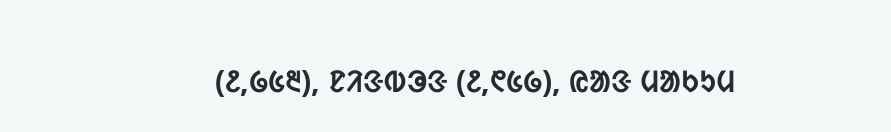(᱒,᱙᱕᱓), ᱱᱤᱝᱵᱳᱝ (᱒,᱖᱕᱙), ᱭᱟᱝ ᱢᱟᱠᱩᱢ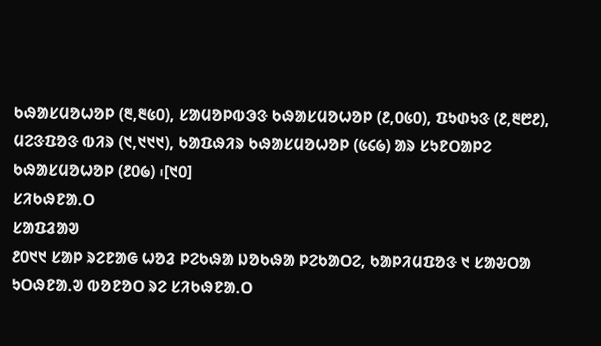ᱠᱷᱟᱥᱢᱚᱦᱚᱞ (᱓,᱓᱕᱐), ᱥᱟᱢᱚᱞᱵᱳᱝ ᱠᱷᱟᱥᱢᱚᱦᱚᱞ (᱒,᱐᱕᱐), ᱯᱩᱰᱩᱝ (᱒,᱓᱘᱒), ᱢᱮᱝᱯᱚᱝ ᱵᱤᱨ (᱑,᱑᱑᱑), ᱠᱟᱯᱷᱤᱨ ᱠᱷᱟᱥᱢᱚᱦᱚᱞ (᱕᱔᱙) ᱟᱨ ᱥᱩᱱᱛᱟᱞᱮ ᱠᱷᱟᱥᱢᱚᱦᱚᱞ (᱒᱐᱙) ᱾[᱑᱐]
ᱥᱤᱠᱷᱱᱟᱹᱛ
ᱥᱟᱯᱲᱟᱣ
᱒᱐᱑᱑ ᱥᱟᱞ ᱨᱮᱱᱟᱜ ᱦᱚᱲ ᱞᱮᱠᱷᱟ ᱡᱚᱠᱷᱟ ᱞᱮᱠᱟᱛᱮ, ᱠᱟᱞᱤᱢᱯᱚᱝ ᱑ ᱥᱟᱶᱛᱟ ᱩᱛᱷᱱᱟᱹᱣ ᱵᱚᱱᱚᱛ ᱨᱮ ᱥᱤᱠᱷᱱᱟᱹᱛ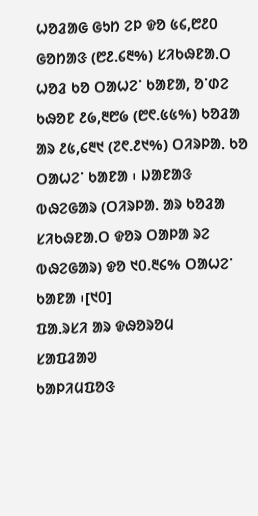ᱦᱚᱲᱟᱜ ᱜᱩᱴ ᱮᱞ ᱫᱚ ᱕᱔,᱘᱒᱐ ᱜᱚᱴᱟᱝ (᱘᱒.᱔᱓%) ᱥᱤᱠᱷᱱᱟᱹᱛ ᱦᱚᱲ ᱠᱚ ᱛᱟᱦᱮᱸ ᱠᱟᱱᱟ, ᱚᱸᱰᱮ ᱠᱷᱚᱱ ᱒᱙,᱓᱘᱙ (᱘᱖.᱕᱕%) ᱠᱚᱲᱟ ᱟᱨ ᱒᱕,᱔᱓᱑ (᱗᱖.᱒᱑%) ᱛᱤᱨᱞᱟᱹ ᱠᱚ ᱛᱟᱦᱮᱸ ᱠᱟᱱᱟ ᱾ ᱡᱟᱱᱟᱝ ᱵᱷᱮᱜᱟᱨ (ᱛᱤᱨᱞᱟᱹ ᱟᱨ ᱠᱚᱲᱟ ᱥᱤᱠᱷᱱᱟᱹᱛ ᱫᱚᱨ ᱛᱟᱞᱟ ᱨᱮ ᱵᱷᱮᱜᱟᱨ) ᱫᱚ ᱑᱐.᱓᱔% ᱛᱟᱦᱮᱸ ᱠᱟᱱᱟ ᱾[᱑᱐]
ᱯᱟᱹᱨᱥᱤ ᱟᱨ ᱫᱷᱚᱨᱚᱢ
ᱥᱟᱯᱲᱟᱣ
ᱠᱟᱞᱤᱢᱯᱚᱝ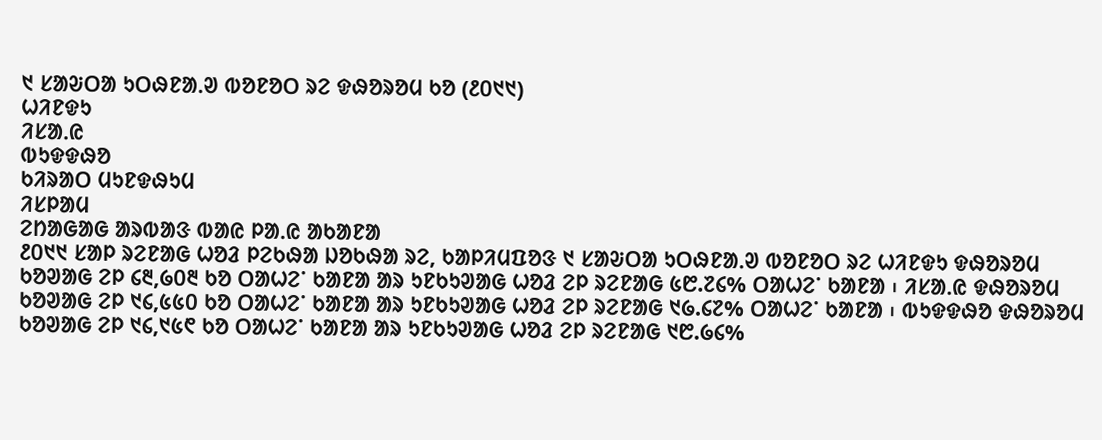᱑ ᱥᱟᱶᱛᱟ ᱩᱛᱷᱱᱟᱹᱣ ᱵᱚᱱᱚᱛ ᱨᱮ ᱫᱷᱚᱨᱚᱢ ᱠᱚ (᱒᱐᱑᱑)
ᱦᱤᱱᱫᱩ
ᱤᱥᱟᱹᱭ
ᱵᱩᱫᱫᱷᱚ
ᱠᱤᱨᱟᱛ ᱢᱩᱱᱫᱷᱩᱢ
ᱤᱥᱞᱟᱢ
ᱮᱴᱟᱜᱟᱜ ᱟᱨᱵᱟᱝ ᱵᱟᱭ ᱞᱟᱹᱭ ᱟᱠᱟᱱᱟ
᱒᱐᱑᱑ ᱥᱟᱞ ᱨᱮᱱᱟᱜ ᱦᱚᱲ ᱞᱮᱠᱷᱟ ᱡᱚᱠᱷᱟ ᱨᱮ, ᱠᱟᱞᱤᱢᱯᱚᱝ ᱑ ᱥᱟᱶᱛᱟ ᱩᱛᱷᱱᱟᱹᱣ ᱵᱚᱱᱚᱛ ᱨᱮ ᱦᱤᱱᱫᱩ ᱫᱷᱚᱨᱚᱢ ᱠᱚᱣᱟᱜ ᱮᱞ ᱔᱓,᱙᱐᱓ ᱠᱚ ᱛᱟᱦᱮᱸ ᱠᱟᱱᱟ ᱟᱨ ᱩᱱᱠᱩᱣᱟᱜ ᱦᱚᱲ ᱮᱞ ᱨᱮᱱᱟᱜ ᱕᱘.᱗᱔% ᱛᱟᱦᱮᱸ ᱠᱟᱱᱟ ᱾ ᱤᱥᱟᱹᱭ ᱫᱷᱚᱨᱚᱢ ᱠᱚᱣᱟᱜ ᱮᱞ ᱑᱔,᱕᱕᱐ ᱠᱚ ᱛᱟᱦᱮᱸ ᱠᱟᱱᱟ ᱟᱨ ᱩᱱᱠᱩᱣᱟᱜ ᱦᱚᱲ ᱮᱞ ᱨᱮᱱᱟᱜ ᱑᱙.᱔᱗% ᱛᱟᱦᱮᱸ ᱠᱟᱱᱟ ᱾ ᱵᱩᱫᱫᱷᱚ ᱫᱷᱚᱨᱚᱢ ᱠᱚᱣᱟᱜ ᱮᱞ ᱑᱔,᱑᱕᱖ ᱠᱚ ᱛᱟᱦᱮᱸ ᱠᱟᱱᱟ ᱟᱨ ᱩᱱᱠᱩᱣᱟᱜ ᱦᱚᱲ ᱮᱞ ᱨᱮᱱᱟᱜ ᱑᱘.᱙᱔%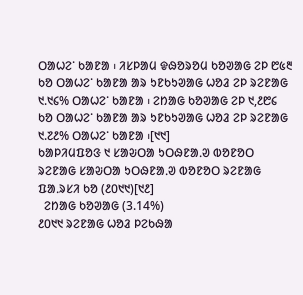ᱛᱟᱦᱮᱸ ᱠᱟᱱᱟ ᱾ ᱤᱥᱞᱟᱢ ᱫᱷᱚᱨᱚᱢ ᱠᱚᱣᱟᱜ ᱮᱞ ᱘᱕᱓ ᱠᱚ ᱛᱟᱦᱮᱸ ᱠᱟᱱᱟ ᱟᱨ ᱩᱱᱠᱩᱣᱟᱜ ᱦᱚᱲ ᱮᱞ ᱨᱮᱱᱟᱜ ᱑.᱑᱔% ᱛᱟᱦᱮᱸ ᱠᱟᱱᱟ ᱾ ᱮᱴᱟᱜ ᱠᱚᱣᱟᱜ ᱮᱞ ᱑,᱒᱘᱔ ᱠᱚ ᱛᱟᱦᱮᱸ ᱠᱟᱱᱟ ᱟᱨ ᱩᱱᱠᱩᱣᱟᱜ ᱦᱚᱲ ᱮᱞ ᱨᱮᱱᱟᱜ ᱑.᱗᱒% ᱛᱟᱦᱮᱸ ᱠᱟᱱᱟ ᱾[᱑᱑]
ᱠᱟᱞᱤᱢᱯᱚᱝ ᱑ ᱥᱟᱶᱛᱟ ᱩᱛᱷᱱᱟᱹᱣ ᱵᱚᱱᱚᱛ ᱨᱮᱱᱟᱜ ᱥᱟᱶᱛᱟ ᱩᱛᱷᱱᱟᱹᱣ ᱵᱚᱱᱚᱛ ᱨᱮᱱᱟᱜ ᱯᱟᱹᱨᱥᱤ ᱠᱚ (᱒᱐᱑᱑)[᱑᱒]
  ᱮᱴᱟᱜ ᱠᱚᱣᱟᱜ (3.14%)
᱒᱐᱑᱑ ᱨᱮᱱᱟᱜ ᱦᱚᱲ ᱞᱮᱠᱷᱟ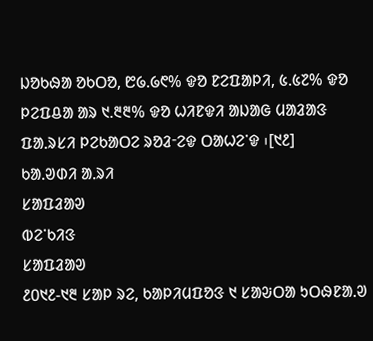ᱡᱚᱠᱷᱟ ᱚᱠᱛᱚ, ᱘᱙.᱙᱖% ᱫᱚ ᱱᱮᱯᱟᱞᱤ, ᱕.᱕᱗% ᱫᱚ ᱞᱮᱯᱪᱟ ᱟᱨ ᱑.᱓᱓% ᱫᱚ ᱦᱤᱱᱫᱤ ᱟᱡᱟᱜ ᱢᱟᱲᱟᱝ ᱯᱟᱹᱨᱥᱤ ᱞᱮᱠᱟᱛᱮ ᱨᱚᱲᱼᱮᱫ ᱛᱟᱦᱮᱸᱫ ᱾[᱑᱒]
ᱠᱟᱹᱣᱰᱤ ᱟᱹᱨᱤ
ᱥᱟᱯᱲᱟᱣ
ᱵᱮᱸᱠᱤᱝ
ᱥᱟᱯᱲᱟᱣ
᱒᱐᱑᱒-᱑᱓ ᱥᱟᱞ ᱨᱮ, ᱠᱟᱞᱤᱢᱯᱚᱝ ᱑ ᱥᱟᱶᱛᱟ ᱩᱛᱷᱱᱟᱹᱣ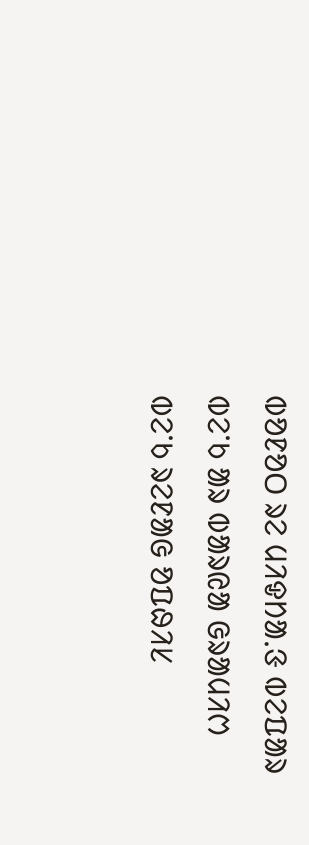ᱵᱚᱱᱚᱛ ᱨᱮ ᱢᱤᱫᱴᱟᱹᱝ ᱵᱮᱯᱟᱨ ᱵᱮᱸᱠ ᱟᱨ ᱵᱟᱨᱭᱟ ᱜᱨᱟᱢᱤᱬ ᱵᱮᱸᱠ ᱨᱮᱱᱟᱜ ᱚᱯᱷᱤᱥ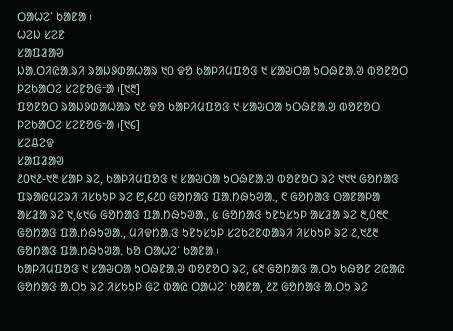ᱛᱟᱦᱮᱸ ᱠᱟᱱᱟ ᱾
ᱦᱮᱡ ᱥᱮᱱ
ᱥᱟᱯᱲᱟᱣ
ᱡᱟᱹᱛᱤᱭᱟᱹᱨᱤ ᱨᱟᱡᱽᱰᱟᱦᱟᱨ ᱑᱐ ᱫᱚ ᱠᱟᱞᱤᱢᱯᱚᱝ ᱑ ᱥᱟᱶᱛᱟ ᱩᱛᱷᱱᱟᱹᱣ ᱵᱚᱱᱚᱛ ᱞᱮᱠᱟᱛᱮ ᱥᱮᱱᱚᱜᱼᱟ ᱾[᱑᱓]
ᱯᱚᱱᱚᱛ ᱨᱟᱡᱽᱰᱟᱦᱟᱨ ᱑᱒ ᱫᱚ ᱠᱟᱞᱤᱢᱯᱚᱝ ᱑ ᱥᱟᱶᱛᱟ ᱩᱛᱷᱱᱟᱹᱣ ᱵᱚᱱᱚᱛ ᱞᱮᱠᱟᱛᱮ ᱥᱮᱱᱚᱜᱼᱟ ᱾[᱑᱔]
ᱥᱮᱪᱮᱫ
ᱥᱟᱯᱲᱟᱣ
᱒᱐᱑᱒-᱑᱓ ᱥᱟᱞ ᱨᱮ, ᱠᱟᱞᱤᱢᱯᱚᱝ ᱑ ᱥᱟᱶᱛᱟ ᱩᱛᱷᱱᱟᱹᱣ ᱵᱚᱱᱚᱛ ᱨᱮ ᱑᱑᱑ ᱜᱚᱴᱟᱝ ᱯᱨᱟᱭᱢᱮᱨᱤ ᱤᱥᱠᱩᱞ ᱨᱮ ᱘,᱔᱒᱐ ᱜᱚᱴᱟᱝ ᱯᱟᱹᱴᱷᱩᱣᱟᱹ, ᱖ ᱜᱚᱴᱟᱝ ᱛᱟᱱᱟᱞᱟ ᱟᱥᱲᱟ ᱨᱮ ᱑,᱕᱑᱙ ᱜᱚᱴᱟᱝ ᱯᱟᱹᱴᱷᱩᱣᱟᱹ, ᱕ ᱜᱚᱴᱟᱝ ᱩᱱᱩᱥᱩᱞ ᱟᱥᱲᱟ ᱨᱮ ᱓,᱐᱓᱖ ᱜᱚᱴᱟᱝ ᱯᱟᱹᱴᱷᱩᱣᱟᱹ, ᱢᱤᱫᱴᱟᱹᱝ ᱩᱱᱩᱥᱩᱞ ᱥᱮᱠᱮᱱᱰᱟᱨᱤ ᱤᱥᱠᱩᱞ ᱨᱮ ᱒,᱑᱒᱓ ᱜᱚᱴᱟᱝ ᱯᱟᱹᱴᱷᱩᱣᱟᱹ ᱠᱚ ᱛᱟᱦᱮᱸ ᱠᱟᱱᱟ ᱾
ᱠᱟᱞᱤᱢᱯᱚᱝ ᱑ ᱥᱟᱶᱛᱟ ᱩᱛᱷᱱᱟᱹᱣ ᱵᱚᱱᱚᱛ ᱨᱮ, ᱔᱓ ᱜᱚᱴᱟᱝ ᱟᱹᱛᱩ ᱠᱷᱚᱱ ᱮᱭᱟᱭ ᱜᱚᱴᱟᱝ ᱟᱹᱛᱩ ᱨᱮ ᱤᱥᱠᱩᱞ ᱜᱮ ᱵᱟᱭ ᱛᱟᱦᱮᱸ ᱠᱟᱱᱟ, ᱒᱗ ᱜᱚᱴᱟᱝ ᱟᱹᱛᱩ ᱨᱮ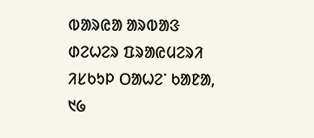ᱵᱟᱨᱭᱟ ᱟᱨᱵᱟᱝ ᱰᱮᱦᱮᱨ ᱯᱨᱟᱭᱢᱮᱨᱤ ᱤᱥᱠᱩᱞ ᱛᱟᱦᱮᱸ ᱠᱟᱱᱟ, ᱑᱙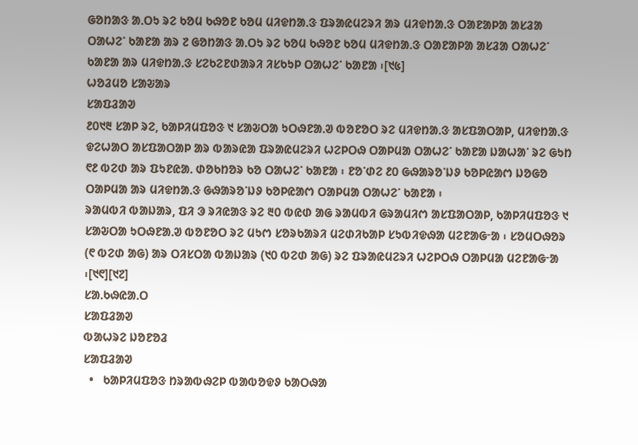ᱜᱚᱴᱟᱝ ᱟᱹᱛᱩ ᱨᱮ ᱠᱚᱢ ᱠᱷᱚᱱ ᱠᱚᱢ ᱢᱤᱫᱴᱟᱹᱝ ᱯᱨᱟᱭᱢᱮᱨᱤ ᱟᱨ ᱢᱤᱫᱴᱟᱹᱝ ᱛᱟᱱᱟᱞᱟ ᱟᱥᱲᱟ ᱛᱟᱦᱮᱸ ᱠᱟᱱᱟ ᱟᱨ ᱗ ᱜᱚᱴᱟᱝ ᱟᱹᱛᱩ ᱨᱮ ᱠᱚᱢ ᱠᱷᱚᱱ ᱠᱚᱢ ᱢᱤᱫᱴᱟᱹᱝ ᱛᱟᱱᱟᱞᱟ ᱟᱥᱲᱟ ᱛᱟᱦᱮᱸ ᱠᱟᱱᱟ ᱟᱨ ᱢᱤᱫᱴᱟᱹᱝ ᱥᱮᱠᱮᱱᱰᱟᱨᱤ ᱤᱥᱠᱩᱞ ᱛᱟᱦᱮᱸ ᱠᱟᱱᱟ ᱾[᱑᱕]
ᱦᱚᱲᱢᱚ ᱥᱟᱶᱟᱨ
ᱥᱟᱯᱲᱟᱣ
᱒᱐᱑᱓ ᱥᱟᱞ ᱨᱮ, ᱠᱟᱞᱤᱢᱯᱚᱝ ᱑ ᱥᱟᱶᱛᱟ ᱩᱛᱷᱱᱟᱹᱣ ᱵᱚᱱᱚᱛ ᱨᱮ ᱢᱤᱫᱴᱟᱹᱝ ᱟᱥᱯᱟᱛᱟᱞ, ᱢᱤᱫᱴᱟᱹᱝ ᱫᱮᱦᱟᱛ ᱟᱥᱯᱟᱛᱟᱞ ᱟᱨ ᱵᱟᱨᱭᱟ ᱯᱨᱟᱭᱢᱮᱨᱤ ᱦᱮᱞᱛᱷ ᱛᱟᱞᱢᱟ ᱛᱟᱦᱮᱸ ᱠᱟᱱᱟ ᱡᱟᱦᱟᱸ ᱨᱮ ᱜᱩᱴ ᱖᱒ ᱵᱮᱰ ᱟᱨ ᱯᱩᱱᱭᱟᱹ ᱰᱚᱠᱴᱚᱨ ᱠᱚ ᱛᱟᱦᱮᱸ ᱠᱟᱱᱟ ᱾ ᱱᱚᱸᱰᱮ ᱒᱐ ᱜᱷᱟᱨᱚᱸᱡᱽ ᱠᱚᱞᱭᱟᱬ ᱡᱚᱜᱚ ᱛᱟᱞᱢᱟ ᱟᱨ ᱢᱤᱫᱴᱟᱹᱝ ᱜᱷᱟᱨᱚᱸᱡᱽ ᱠᱚᱞᱭᱟᱬ ᱛᱟᱞᱢᱟ ᱛᱟᱦᱮᱸ ᱠᱟᱱᱟ ᱾
ᱨᱟᱢᱵᱤ ᱵᱟᱡᱟᱨ, ᱯᱤ ᱳ ᱨᱤᱭᱟᱝ ᱨᱮ ᱓᱐ ᱵᱭᱰ ᱟᱜ ᱨᱟᱢᱵᱤ ᱜᱨᱟᱢᱤᱬ ᱟᱥᱯᱟᱛᱟᱞ, ᱠᱟᱞᱤᱢᱯᱚᱝ ᱑ ᱥᱟᱶᱛᱟ ᱩᱛᱷᱱᱟᱹᱣ ᱵᱚᱱᱚᱛ ᱨᱮ ᱢᱩᱬ ᱥᱚᱨᱠᱟᱨᱤ ᱢᱮᱰᱤᱠᱟᱞ ᱥᱩᱵᱤᱫᱷᱟ ᱢᱮᱱᱟᱜᱼᱟ ᱾ ᱥᱚᱢᱛᱷᱚᱨ (᱖ ᱵᱮᱰ ᱟᱜ) ᱟᱨ ᱛᱤᱥᱛᱟ ᱵᱟᱡᱟᱨ (᱑᱐ ᱵᱮᱰ ᱟᱜ) ᱨᱮ ᱯᱨᱟᱭᱢᱮᱨᱤ ᱦᱮᱞᱛᱷ ᱛᱟᱞᱢᱟ ᱢᱮᱱᱟᱜᱼᱟ ᱾[᱑᱖][᱑᱗]
ᱥᱟᱹᱠᱷᱭᱟᱹᱛ
ᱥᱟᱯᱲᱟᱣ
ᱵᱟᱦᱨᱮ ᱡᱚᱱᱚᱲ
ᱥᱟᱯᱲᱟᱣ
  •   ᱠᱟᱞᱤᱢᱯᱚᱝ ᱴᱨᱟᱵᱷᱮᱞ ᱵᱟᱵᱚᱫᱽ ᱠᱟᱛᱷᱟ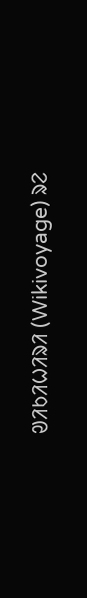ᱣᱤᱠᱤᱦᱤᱨᱤ (Wikivoyage) ᱨᱮ